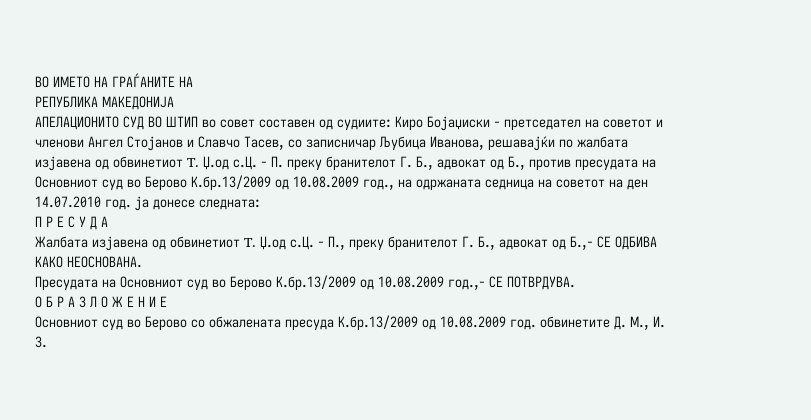ВО ИМЕТО НА ГРАЃАНИТЕ НА
РЕПУБЛИКА МАКЕДОНИЈА
АПЕЛАЦИОНИТО СУД ВО ШТИП во совет составен од судиите: Киро Бојаџиски - претседател на советот и членови Ангел Стојанов и Славчо Тасев, со записничар Љубица Иванова, решавајќи по жалбата изјавена од обвинетиот T. Џ.од с.Ц. - П. преку бранителот Г. Б., адвокат од Б., против пресудата на Основниот суд во Берово К.бр.13/2009 од 10.08.2009 год., на одржаната седница на советот на ден 14.07.2010 год. ја донесе следната:
П Р Е С У Д А
Жалбата изјавена од обвинетиот T. Џ.од с.Ц. - П., преку бранителот Г. Б., адвокат од Б.,- СЕ ОДБИВА КАКО НЕОСНОВАНА.
Пресудата на Основниот суд во Берово К.бр.13/2009 од 10.08.2009 год.,- СЕ ПОТВРДУВА.
О Б Р А З Л О Ж Е Н И Е
Основниот суд во Берово со обжалената пресуда К.бр.13/2009 од 10.08.2009 год. обвинетите Д. М., И. З.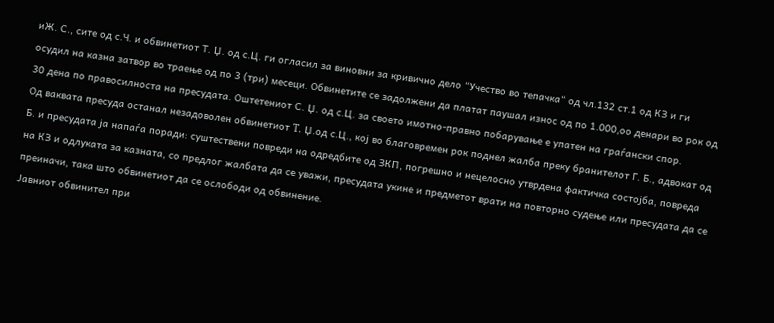иЖ. С., сите од с.Ч. и обвинетиот Т. Џ. од с.Ц. ги огласил за виновни за кривично дело “Учество во тепачка“ од чл.132 ст.1 од КЗ и ги осудил на казна затвор во траење од по 3 (три) месеци. Обвинетите се задолжени да платат паушал износ од по 1.000,оо денари во рок од 30 дена по правосилноста на пресудата. Оштетениот С. Џ. од с.Ц. за своето имотно-правно побарување е упатен на граѓански спор.
Од ваквата пресуда останал незадоволен обвинетиот T. Џ.од с.Ц., кој во благовремен рок поднел жалба преку бранителот Г. Б., адвокат од Б. и пресудата ја напаѓа поради: суштествени повреди на одредбите од ЗКП, погрешно и нецелосно утврдена фактичка состојба, повреда на КЗ и одлуката за казната, со предлог жалбата да се уважи, пресудата укине и предметот врати на повторно судење или пресудата да се преиначи, така што обвинетиот да се ослободи од обвинение.
Јавниот обвинител при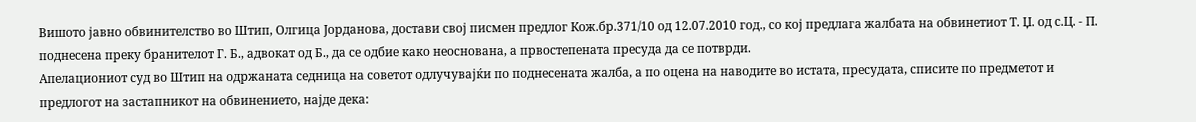Вишото јавно обвинителство во Штип, Олгица Јорданова, достави свој писмен предлог Кож.бр.371/10 од 12.07.2010 год., со кој предлага жалбата на обвинетиот Т. Џ. од с.Ц. - П. поднесена преку бранителот Г. Б., адвокат од Б., да се одбие како неоснована, а првостепената пресуда да се потврди.
Апелациониот суд во Штип на одржаната седница на советот одлучувајќи по поднесената жалба, а по оцена на наводите во истата, пресудата, списите по предметот и предлогот на застапникот на обвинението, најде дека: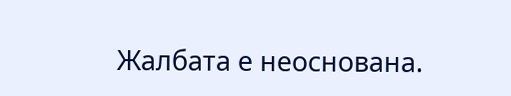Жалбата е неоснована.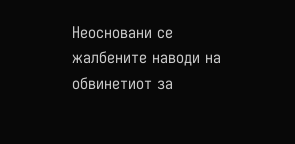Неосновани се жалбените наводи на обвинетиот за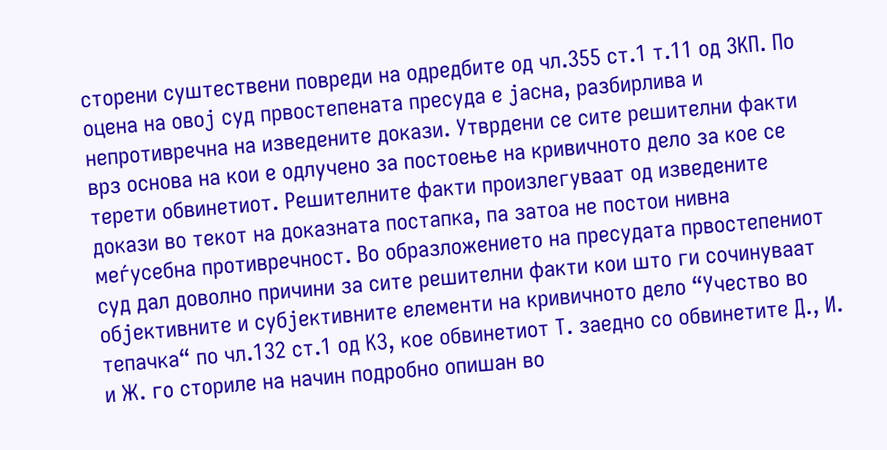сторени суштествени повреди на одредбите од чл.355 ст.1 т.11 од ЗКП. По оцена на овој суд првостепената пресуда е јасна, разбирлива и непротивречна на изведените докази. Утврдени се сите решителни факти врз основа на кои е одлучено за постоење на кривичното дело за кое се терети обвинетиот. Решителните факти произлегуваат од изведените докази во текот на доказната постапка, па затоа не постои нивна меѓусебна противречност. Во образложението на пресудата првостепениот суд дал доволно причини за сите решителни факти кои што ги сочинуваат објективните и субјективните елементи на кривичното дело “Учество во тепачка“ по чл.132 ст.1 од КЗ, кое обвинетиот Т. заедно со обвинетите Д., И. и Ж. го сториле на начин подробно опишан во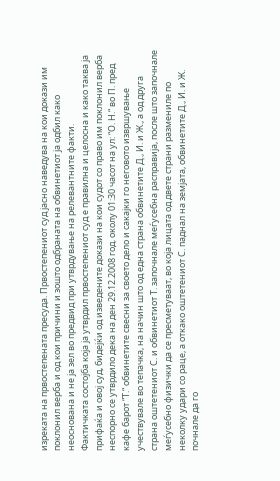изреката на првостепената пресуда. Првостепениот суд јасно наведува на кои докази им поклонил верба и од кои причини и зошто одбраната на обвинетиот ја одбил како неоснована и не ја зел во предвид при утврдување на релевантните факти.
Фактичката состојба која ја утврдил првостепениот суд е правилна и целосна и како таква ја прифаќа и овој суд, бидејќи од изведените докази на кои судот со право им поклонил верба неспорно се утврдило дека на ден 29.12.2008 год. околу 01:30 часот на ул: “О. Н.“ во П. пред кафе барот “Т.“ обвинетите свесни за своето дело и сакајки го неговото извршување учествувале во тепачка, на начин што од една страна обвинетите Д., И. и Ж., а од друга страна оштетениот С. и обвинетиот Т. започнале меѓусебна расправија, после што започнале меѓусебно физички да се пресметуваат, во која лицата од двете страни размениле по неколку удари со раце, а откако оштетениот С. паднал на земјата, обвинетите Д., И. и Ж. почнале да го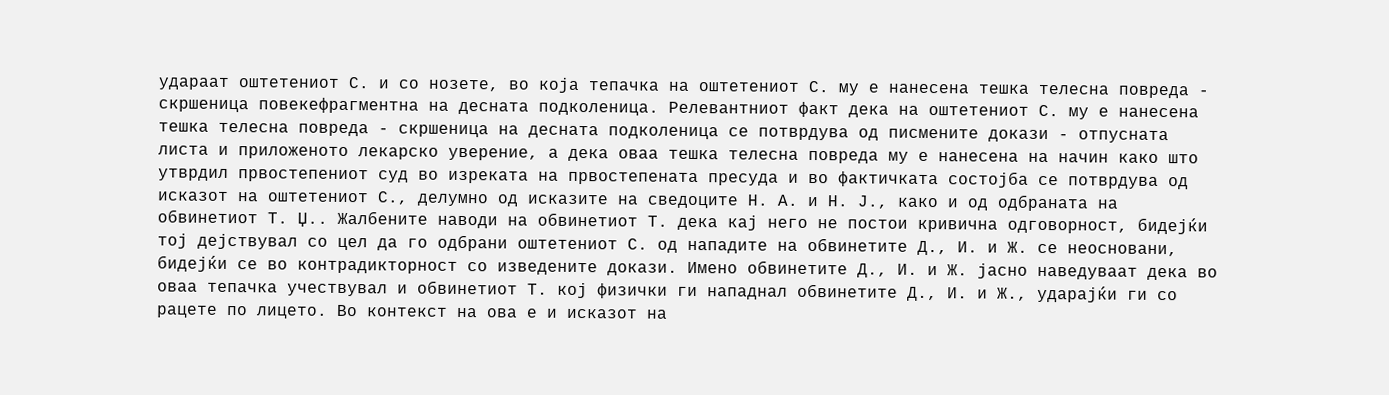удараат оштетениот С. и со нозете, во која тепачка на оштетениот С. му е нанесена тешка телесна повреда - скршеница повекефрагментна на десната подколеница. Релевантниот факт дека на оштетениот С. му е нанесена тешка телесна повреда - скршеница на десната подколеница се потврдува од писмените докази - отпусната листа и приложеното лекарско уверение, а дека оваа тешка телесна повреда му е нанесена на начин како што утврдил првостепениот суд во изреката на првостепената пресуда и во фактичката состојба се потврдува од исказот на оштетениот С., делумно од исказите на сведоците Н. А. и Н. Ј., како и од одбраната на обвинетиот Т. Џ.. Жалбените наводи на обвинетиот Т. дека кај него не постои кривична одговорност, бидејќи тој дејствувал со цел да го одбрани оштетениот С. од нападите на обвинетите Д., И. и Ж. се неосновани, бидејќи се во контрадикторност со изведените докази. Имено обвинетите Д., И. и Ж. јасно наведуваат дека во оваа тепачка учествувал и обвинетиот Т. кој физички ги нападнал обвинетите Д., И. и Ж., ударајќи ги со рацете по лицето. Во контекст на ова е и исказот на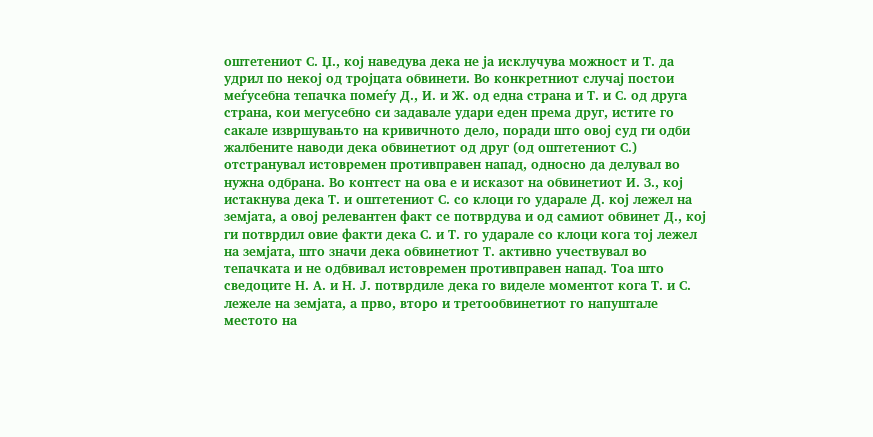оштетениот С. Џ., кој наведува дека не ја исклучува можност и Т. да удрил по некој од тројцата обвинети. Во конкретниот случај постои меѓусебна тепачка помеѓу Д., И. и Ж. од една страна и Т. и С. од друга страна, кои мегусебно си задавале удари еден према друг, истите го сакале извршувањто на кривичното дело, поради што овој суд ги одби жалбените наводи дека обвинетиот од друг (од оштетениот С.) отстранувал истовремен противправен напад, односно да делувал во нужна одбрана. Во контест на ова е и исказот на обвинетиот И. З., кој истакнува дека Т. и оштетениот С. со клоци го ударале Д. кој лежел на земјата, а овој релевантен факт се потврдува и од самиот обвинет Д., кој ги потврдил овие факти дека С. и Т. го ударале со клоци кога тој лежел на земјата, што значи дека обвинетиот Т. активно учествувал во тепачката и не одбвивал истовремен противправен напад. Тоа што сведоците Н. А. и Н. Ј. потврдиле дека го виделе моментот кога Т. и С. лежеле на земјата, а прво, второ и третообвинетиот го напуштале местото на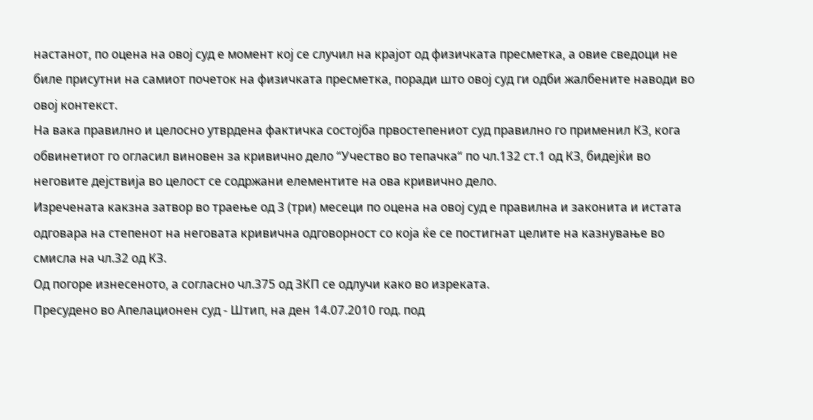настанот, по оцена на овој суд е момент кој се случил на крајот од физичката пресметка, а овие сведоци не биле присутни на самиот почеток на физичката пресметка, поради што овој суд ги одби жалбените наводи во овој контекст.
На вака правилно и целосно утврдена фактичка состојба првостепениот суд правилно го применил КЗ, кога обвинетиот го огласил виновен за кривично дело “Учество во тепачка“ по чл.132 ст.1 од КЗ, бидејќи во неговите дејствија во целост се содржани елементите на ова кривично дело.
Изречената какзна затвор во траење од 3 (три) месеци по оцена на овој суд е правилна и законита и истата одговара на степенот на неговата кривична одговорност со која ќе се постигнат целите на казнување во смисла на чл.32 од КЗ.
Од погоре изнесеното, а согласно чл.375 од ЗКП се одлучи како во изреката.
Пресудено во Апелационен суд - Штип, на ден 14.07.2010 год. под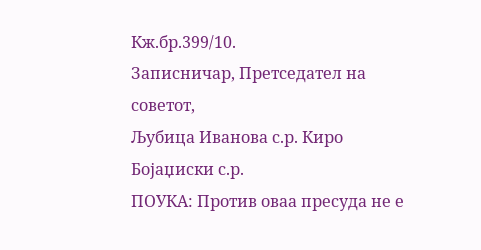Кж.бр.399/10.
Записничар, Претседател на советот,
Љубица Иванова с.р. Киро Бојаџиски с.р.
ПОУКА: Против оваа пресуда не е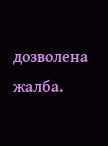дозволена жалба.